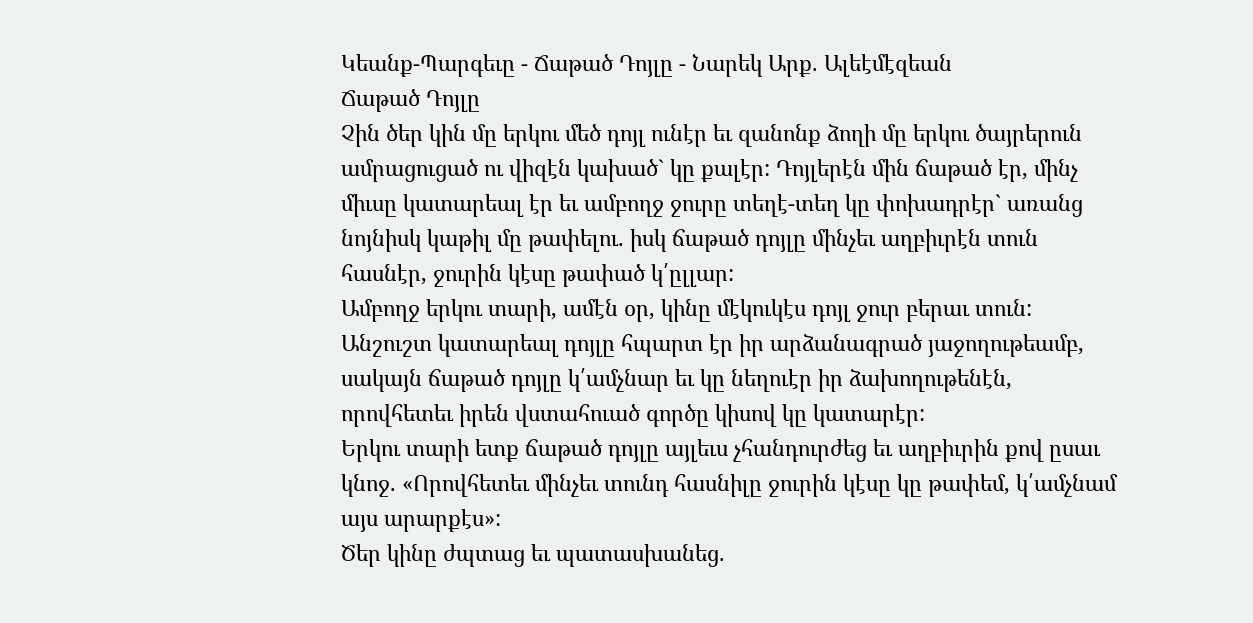Կեանք-Պարգեւը - Ճաթած Դոյլը - Նարեկ Արք. Ալեէմէզեան
Ճաթած Դոյլը
Չին ծեր կին մը երկու մեծ դոյլ ունէր եւ զանոնք ձողի մը երկու ծայրերուն ամրացուցած ու վիզէն կախած` կը քալէր: Դոյլերէն մին ճաթած էր, մինչ միւսը կատարեալ էր եւ ամբողջ ջուրը տեղէ-տեղ կը փոխադրէր` առանց նոյնիսկ կաթիլ մը թափելու. իսկ ճաթած դոյլը մինչեւ աղբիւրէն տուն հասնէր, ջուրին կէսը թափած կ՛ըլլար:
Ամբողջ երկու տարի, ամէն օր, կինը մէկուկէս դոյլ ջուր բերաւ տուն: Անշուշտ կատարեալ դոյլը հպարտ էր իր արձանագրած յաջողութեամբ, սակայն ճաթած դոյլը կ՛ամչնար եւ կը նեղուէր իր ձախողութենէն, որովհետեւ իրեն վստահուած գործը կիսով կը կատարէր:
Երկու տարի ետք ճաթած դոյլը այլեւս չհանդուրժեց եւ աղբիւրին քով ըսաւ կնոջ. «Որովհետեւ մինչեւ տունդ հասնիլը ջուրին կէսը կը թափեմ, կ՛ամչնամ այս արարքէս»:
Ծեր կինը ժպտաց եւ պատասխանեց.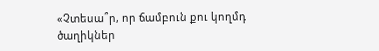«Չտեսա՞ր, որ ճամբուն քու կողմդ ծաղիկներ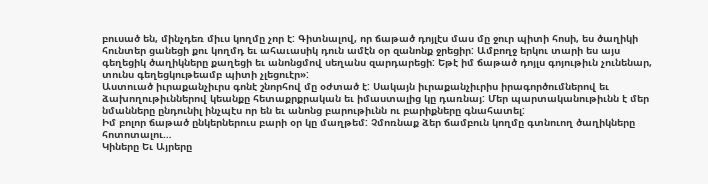բուսած են, մինչդեռ միւս կողմը չոր է: Գիտնալով, որ ճաթած դոյլէս մաս մը ջուր պիտի հոսի, ես ծաղիկի հունտեր ցանեցի քու կողմդ եւ ահաւասիկ դուն ամէն օր զանոնք ջրեցիր: Ամբողջ երկու տարի ես այս գեղեցիկ ծաղիկները քաղեցի եւ անոնցմով սեղանս զարդարեցի: Եթէ իմ ճաթած դոյլս գոյութիւն չունենար, տունս գեղեցկութեամբ պիտի չլեցուէր»:
Աստուած իւրաքանչիւրս գոնէ շնորհով մը օժտած է: Սակայն իւրաքանչիւրիս իրագործումներով եւ ձախողութիւններով կեանքը հետաքրքրական եւ իմաստալից կը դառնայ: Մեր պարտականութիւնն է մեր նմանները ընդունիլ ինչպէս որ են եւ անոնց բարութիւնն ու բարիքները գնահատել:
Իմ բոլոր ճաթած ընկերներուս բարի օր կը մաղթեմ: Չմոռնաք ձեր ճամբուն կողմը գտնուող ծաղիկները հոտոտալու…
Կիները Եւ Այրերը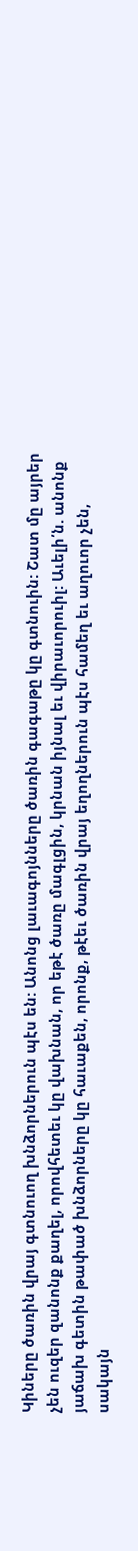Կիները ծառին վրայ գտնուող խնձորներուն պէս են: Անոնց լաւագոյնները ծառին գագաթը կը գտնուին: Շատ մը այրեր չեն ուզեր զանոնք քաղել, որովհետեւ կը վախնան, որ եթէ ծառը մագլցին, կրնան իյնալ եւ վիրաւորուիլ: Աւելի՛ն. անոնք յաճախ գետին թափած խնձորները կը հաւաքեն, որոնք, թէեւ ծառին վրայ եղողներուն պէս համեղ եւ աղուոր չեն, սակայն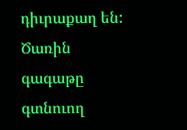դիւրաքաղ են: Ծառին գագաթը գտնուող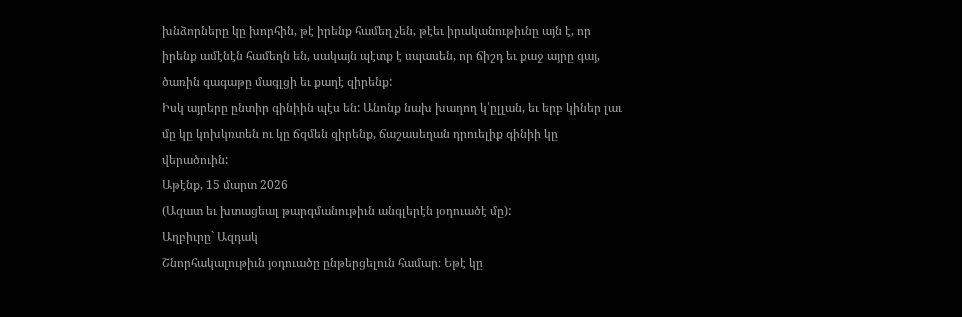խնձորները կը խորհին, թէ իրենք համեղ չեն, թէեւ իրականութիւնը այն է, որ իրենք ամէնէն համեղն են, սակայն պէտք է սպասեն, որ ճիշդ եւ քաջ այրը գայ, ծառին գագաթը մագլցի եւ քաղէ զիրենք:
Իսկ այրերը ընտիր գինիին պէս են: Անոնք նախ խաղող կ՛ըլլան, եւ երբ կիներ լաւ մը կը կոխկռտեն ու կը ճզմեն զիրենք, ճաշասեղան դրուելիք գինիի կը վերածուին:
Աթէնք, 15 մարտ 2026
(Ազատ եւ խտացեալ թարգմանութիւն անգլերէն յօդուածէ մը):
Աղբիւրը` Ազդակ
Շնորհակալութիւն յօդուածը ընթերցելուն համար։ Եթէ կը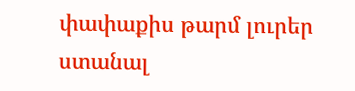փափաքիս թարմ լուրեր ստանալ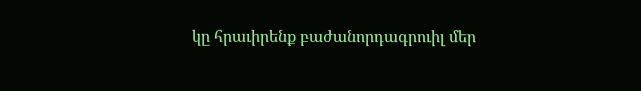կը հրաւիրենք բաժանորդագրուիլ մեր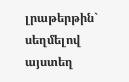լրաթերթին` սեղմելով այստեղ